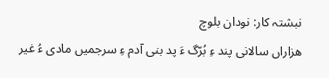نبشتہ کار: نودان بلوچ
ھزاراں سالانی پند ءِ بُرّگ ءَ پد بنی آدم ءِ سرجمیں مادی ءُ غیر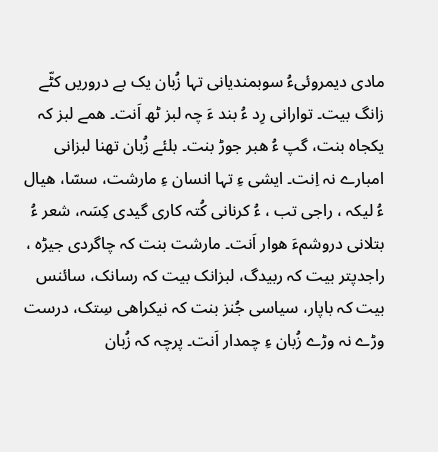مادی دیمروئیءُ سوبمندیانی تہا زُبان یک بے دروریں کٹّے زانگ بیت۔ توارانی رِد ءُ بند ءَ چہ لبز ٹھ اَنت۔ ھمے لبز کہ یکجاہ بنت، گپ ءُ ھبر جوڑ بنت۔ بلئے زُبان تھنا لبزانی امبارے نہ اِنت۔ ایشی ءِ تہا انسان ءِ مارشت، سسّا، ھیال ءُ لیکہ ، راجی تب ، ءُ کرنانی کُتہ کاری گیدی کِسَہ، شعر ءُ بتلانی دروشمءَ ھوار اَنت۔ مارشت بنت کہ چاگردی جیڑہ ، راجدپتر بیت کہ ربیدگ، لبزانک بیت کہ رسانک، سائنس بیت کہ باپار، سیاسی جُنز بنت کہ نیکراھی سِتک، درست وڑے نہ وڑے زُبان ءِ چمدار اَنت۔ پرچہ کہ زُبان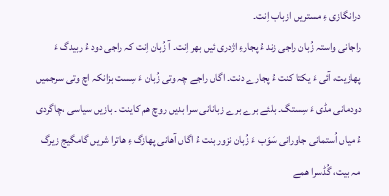درانگازی ءِ مستریں ازباب اِنت۔
راجانی واستہ زُبان راجی زند ءُ پجارءِ اژدری ئیں بھر اِنت۔ آ زُبان اِنت کہ راجی دود ءُ ربیدگ ءَ پھازیت، آئی ءَ یکتا کنت ءُ پجارے دنت۔ اگاں راجے چہ وتی زُبان ءَ سِست بزانکہ اچ وتی سرجمیں دودمانی مڈی ءَ سِستگ۔ بلئے برے برے زبانانی سرا بدیں روچ ھم کاینت ۔ بازیں سیاسی ،چاگردی ءُ میاں اُستمانی جاورانی سَوَب ءَ زُبان نزور بنت ءُ اگاں آھانی پھازگ ءِ ھاترا شریں گامگیج زیرگ مہ بیت، گُڈسرا ھمے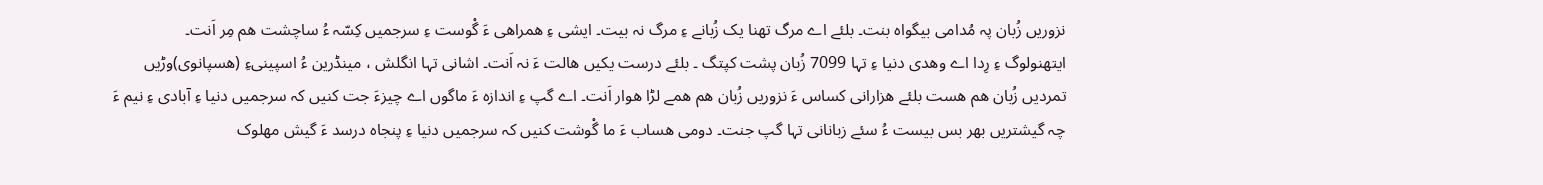نزوریں زُبان پہ مُدامی بیگواہ بنت۔ بلئے اے مرگ تھنا یک زُبانے ءِ مرگ نہ بیت۔ ایشی ءِ ھمراھی ءَ گْوست ءِ سرجمیں کِسّہ ءُ ساچشت ھم مِر اَنت۔
ایتھنولوگ ءِ رِدا اے وھدی دنیا ءِ تہا 7099 زُبان پشت کپتگ ۔ بلئے درست یکیں ھالت ءَ نہ اَنت۔ اشانی تہا انگلش ، مینڈرین ءُ اسپینیءِ (ھسپانوی)وڑیں تمردیں زُبان ھم ھست بلئے ھزارانی کساس ءَ نزوریں زُبان ھم ھمے لڑا ھوار اَنت۔ اے گپ ءِ اندازہ ءَ ماگوں اے چیزءَ جت کنیں کہ سرجمیں دنیا ءِ آبادی ءِ نیم ءَ چہ گیشتریں بھر بس بیست ءُ سئے زبانانی تہا گپ جنت۔ دومی ھساب ءَ ما گْوشت کنیں کہ سرجمیں دنیا ءِ پنجاہ درسد ءَ گیش مھلوک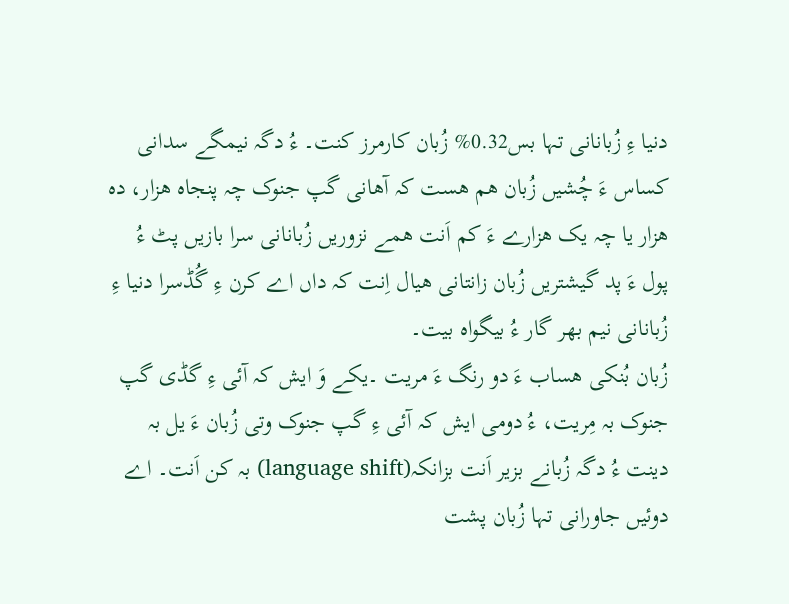دنیا ءِ زُبانانی تہا بس0.32% زُبان کارمرز کنت۔ ءُ دگہ نیمگے سدانی کساس ءَ چُشیں زُبان ھم ھست کہ آھانی گپ جنوک چہ پنجاہ ھزار، دہ ھزار یا چہ یک ھزارے ءَ کم اَنت ھمے نزوریں زُبانانی سرا بازیں پٹ ءُ پول ءَ پد گیشتریں زُبان زانتانی ھیال اِنت کہ داں اے کرن ءِ گُڈسرا دنیا ءِ زُبانانی نیم بھر گار ءُ بیگواہ بیت۔
زُبان بُنکی ھساب ءَ دو رنگ ءَ مریت ۔یکے وَ ایش کہ آئی ءِ گڈی گپ جنوک بہ مِریت، ءُ دومی ایش کہ آئی ءِ گپ جنوک وتی زُبان ءَ یل بہ دینت ءُ دگہ زُبانے بزیر اَنت بزانکہ(language shift) بہ کن اَنت۔ اے دوئیں جاورانی تہا زُبان پشت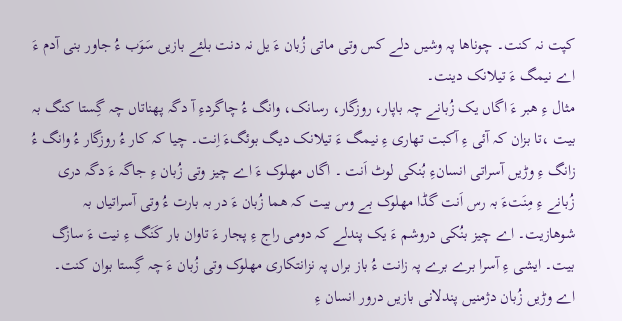کپت نہ کنت۔ چوناھا پہ وشیں دلے کس وتی ماتی زُبان ءَ یل نہ دنت بلئے بازیں سَوَب ءُ جاور بنی آدم ءَ اے نیمگ ءَ تیلانک دینت۔
مثال ءِ ھبر ءَ اگاں یک زُبانے چہ باپار، روزگار، رسانک، وانگ ءُ چاگردءِ آ دگہ پھناتاں چہ گِستا کنگ بہ بیت ،تا بزان کہ آئی ءِ آکبت تھاری ءِ نیمگ ءَ تیلانک دیگ بوئگءَ اِنت۔ چیا کہ کار ءُ روزگار ءُ وانگ ءُ زانگ ءِ وڑیں آسراتی انسانءِ بُنکی لوٹ اَنت ۔ اگاں مھلوک ءَ اے چیز وتی زُبان ءِ جاگہ ءَ دگہ دری زُبانے ءِ مِنَتءَ بہ رس اَنت گڈا مھلوک بے وس بیت کہ ھما زُبان ءَ در بہ بارت ءُ وتی آسراتیاں بہ شوھازیت۔ اے چیز بنُکی دروشم ءَ یک پندلے کہ دومی راج ءِ پجار ءَ تاوان بار کَنَگ ءِ نیت ءَ سازگ بیت۔ ایشی ءِ آسرا برے برے پہ زانت ءُ باز براں پہ نزانتکاری مھلوک وتی زُبان ءَ چہ گِستا بوان کنت۔
اے وڑیں زُبان دژمنیں پندلانی بازیں درور انسان ءِ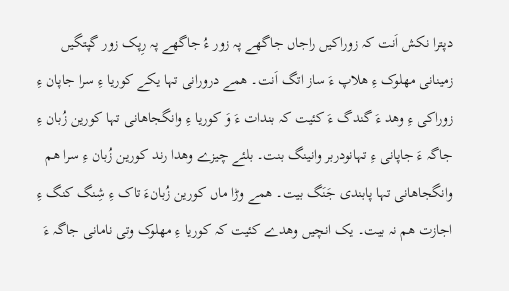دپترا نکش اَنت کہ زوراکیں راجاں جاگھے پہ زور ءُ جاگھے پہ رِپک زور گپتگیں زمینانی مھلوک ءِ ھلاپ ءَ ساز اتگ اَنت۔ ھمے درورانی تہا یکے کوریا ءِ سرا جاپان ءِ زوراکی ءِ وھد ءَ گندگ ءَ کئیت کہ بندات ءَ وَ کوریا ءِ وانگجاھانی تہا کورین زُبان ءِ جاگہ ءَ جاپانی ءِ تہانودربر وانینگ بنت۔ بلئے چیزے وھدا رند کورین زُبان ءِ سرا ھم وانگجاھانی تہا پابندی جَنَگ بیت۔ ھمے وڑا ماں کورین زُبانءَ تاک ءِ شِنگ کنگ ءِ اجازت ھم نہ بیت۔ یک انچیں وھدے کئیت کہ کوریا ءِ مھلوک وتی نامانی جاگہ ءَ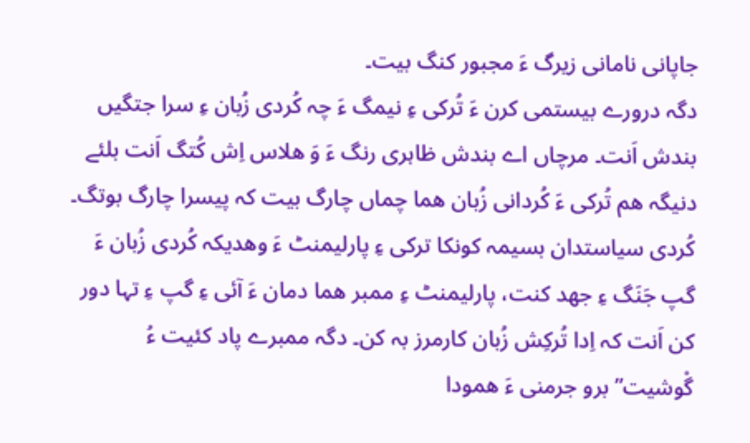جاپانی نامانی زیرگ ءَ مجبور کنگ بیت۔
دگہ درورے بیستمی کرن ءَ تُرکی ءِ نیمگ ءَ چہ کُردی زُبان ءِ سرا جتگیں بندش اَنت۔ مرچاں اے بندش ظاہری رنگ ءَ وَ ھلاس اِش کُتگ اَنت بلئے دنیگہ ھم تُرکی ءَ کُردانی زُبان ھما چماں چارگ بیت کہ پیسرا چارگ بوتگ۔ کُردی سیاستدان بسیمہ کونکا ترکی ءِ پارلیمنٹ ءَ وھدیکہ کُردی زُبان ءَ گپ جَنَگ ءِ جھد کنت، پارلیمنٹ ءِ ممبر ھما دمان ءَ آئی ءِ گپ ءِ تہا دور کن اَنت کہ اِدا تُرکِش زُبان کارمرز بہ کن۔ دگہ ممبرے پاد کئیت ءُ گْوشیت” برو جرمنی ءَ ھمودا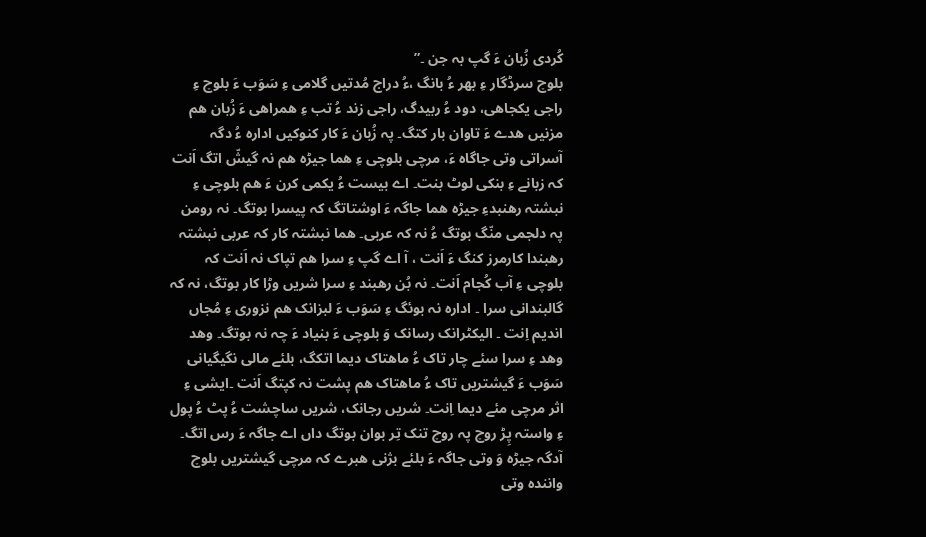کُردی زُبان ءَ گپ بہ جن ۔”
بلوچ سرڈگار ءِ بھر ءُ بانگ ،ءُ دراج مُدتیں گلامی ءِ سَوَب ءَ بلوچ ءِ راجی یکجاھی، دود ءُ ربیدگ، راجی زند ءُ تب ءِ ھمراھی ءَ زُبان ھم مزنیں ھدے ءَ تاوان بار کتگ۔ پہ زُبان ءَ کار کنوکیں ادارہ ءُ دگہ آسراتی وتی جاگاہ ءَ، مرچی بلوچی ءِ ھما جیڑہ ھم نہ گیشّ اتگ اَنت کہ زبانے ءِ بنکی لوٹ بنت۔ اے بیست ءُ یکمی کرن ءَ ھم بلوچی ءِ نبشتہ رھنبدءِ جیڑہ ھما جاگہ ءَ اوشتاتگ کہ پیسرا بوتگ۔ نہ رومن پہ دلجمی منّگ بوتگ ءُ نہ کہ عربی۔ ھما نبشتہ کار کہ عربی نبشتہ رھبندا کارمرز کنگ ءَ اَنت ، آ اے گپ ءِ سرا ھم تپاک نہ اَنت کہ بلوچی ءِ آب کُجام اَنت۔ نہ بُن رھبند ءِ سرا شریں وڑا کار بوتگ، نہ کہ گالبندانی سرا ۔ ادارہ نہ بوئگ ءِ سَوَب ءَ لبزانک ھم نزوری ءِ مُجاں اندیم اِنت ۔ الیکٹرانک رسانک وَ بلوچی ءَ بنیاد ءَ چہ نہ بوتگ۔ وھد وھد ءِ سرا سئے چار تاک ءُ ماھتاک دیما اتکگ، بلئے مالی نگیگیانی سَوَب ءَ گیشتریں تاک ءُ ماھتاک ھم پشت نہ کپتگ اَنت ۔ایشی ءِ اثر مرچی مئے دیما اِنت۔ شریں رجانک، شریں ساچشت ءُ پٹ ءُ پول ءِ واستہ پِڑ روچ پہ روچ تنک تِر بوان بوتگ داں اے جاگہ ءَ رس اتگ۔ آدگہ جیڑہ وَ وتی جاگہ ءَ بلئے بژنی ھبرے کہ مرچی گیشتریں بلوچ وانندہ وتی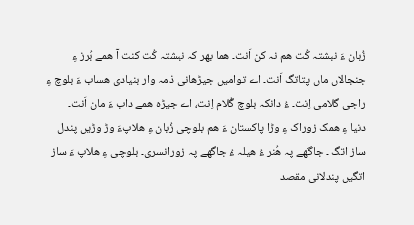زُبان ءَ نبشتہ کُت ھم نہ کن اَنت۔ ھما بھر کہ نبشتہ کُت کنت آ ھمے بُرز ءِ جنجالاں ماں پتاتگ اَنت۔ اے توامیں جیڑھانی ذمہ وار بنیادی ھساب ءَ بلوچ ءِ راجی گلامی اِنت۔ ءُ دانکہ بلوچ گُلام اِنت، اے جیڑہ ھمے داب ءَ مان اَنت۔
دنیا ءِ ھمک زوراک ءِ وڑا پاکستان ءَ ھم بلوچی زُبان ءِ ھلاپءَ وڑ وڑیں پندل ساز اتگ ۔ جاگھے پہ ھُنر ءُ ھیلہ ءُ جاگھے پہ زورانسری۔ بلوچی ءِ ھلاپ ءَ ساز اتگیں پندلانی مقصد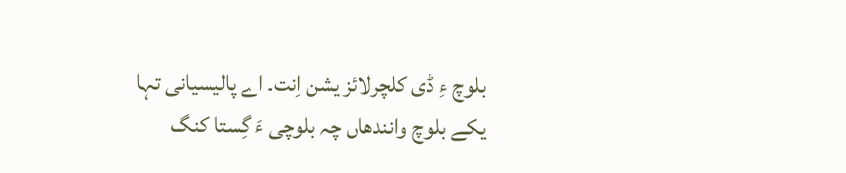بلوچ ءِ ڈی کلچرلائز یشن اِنت۔ اے پالیسیانی تہا یکے بلوچ وانندھاں چہ بلوچی ءَ گِستا کنگ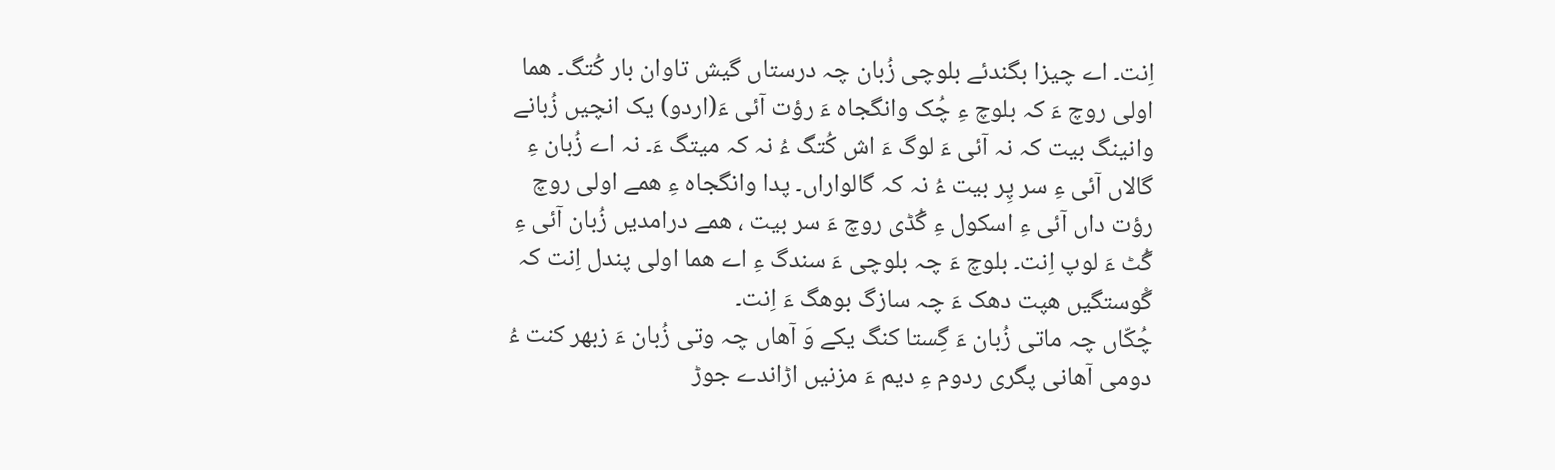اِنت۔ اے چیزا بگندئے بلوچی زُبان چہ درستاں گیش تاوان بار کُتگ۔ ھما اولی روچ ءَ کہ بلوچ ءِ چُک وانگجاہ ءَ رؤت آئی ءَ(اردو) یک انچیں زُبانے وانینگ بیت کہ نہ آئی ءَ لوگ ءَ اش کُتگ ءُ نہ کہ میتگ ءَ۔ نہ اے زُبان ءِ گالاں آئی ءِ سر پِر بیت ءُ نہ کہ گالواراں۔ پدا وانگجاہ ءِ ھمے اولی روچ رؤت داں آئی ءِ اسکول ءِ گُڈی روچ ءَ سر بیت ، ھمے درامدیں زُبان آئی ءِ گُٹ ءَ لوپ اِنت۔ بلوچ ءَ چہ بلوچی ءَ سندگ ءِ اے ھما اولی پندل اِنت کہ گْوستگیں ھپت دھک ءَ چہ سازگ بوھگ ءَ اِنت۔
چُکّاں چہ ماتی زُبان ءَ گِستا کنگ یکے وَ آھاں چہ وتی زُبان ءَ زبھر کنت ءُ دومی آھانی پگری ردوم ءِ دیم ءَ مزنیں اڑاندے جوڑ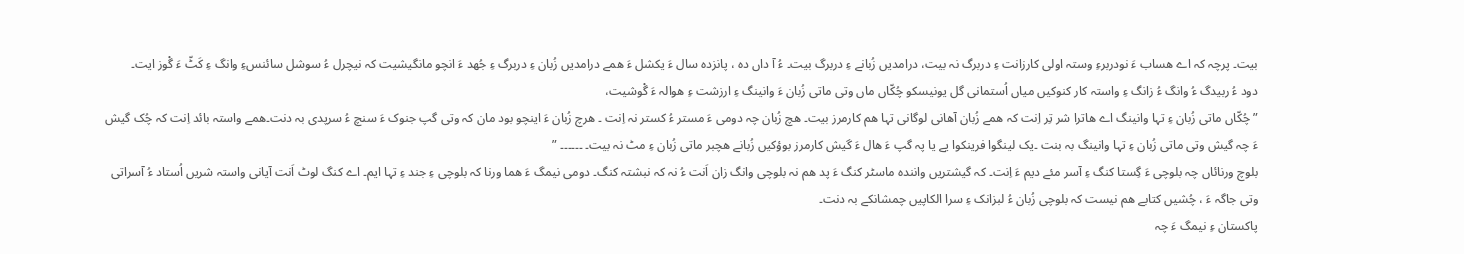بیت۔ پرچہ کہ اے ھساب ءَ نودربرءِ وستہ اولی کارزانت ءِ دربرگ نہ بیت، درامدیں زُبانے ءِ دربرگ بیت۔ ءُ آ داں دہ ، پانزدہ سال ءَ یکشل ءَ ھمے درامدیں زُبان ءِ دربرگ ءِ جُھد ءَ انچو مانگیشیت کہ نیچرل ءُ سوشل سائنسءِ وانگ ءِ کَٹّ ءَ گْوز ایت۔
دود ءُ ربیدگ ءُ وانگ ءُ زانگ ءِ واستہ کار کنوکیں میاں اُستمانی گل یونیسکو چُکّاں ماں وتی ماتی زُبان ءَ وانینگ ءِ ارزشت ءِ ھوالہ ءَ گْوشیت،
” چُکّاں ماتی زُبان ءِ تہا وانینگ اے ھاترا شر تِر اِنت کہ ھمے زُبان آھانی لوگانی تہا ھم کارمرز بیت۔ ھچ زُبان چہ دومی ءَ مستر ءُ کستر نہ اِنت ۔ ھرچ زُبان ءَ اینچو بود مان کہ وتی گپ جنوک ءَ سنچ ءُ سرپدی بہ دنت۔ھمے واستہ بائد اِنت کہ چُک گیش ءَ چہ گیش وتی ماتی زُبان ءِ تہا وانینگ بہ بنت ۔یک لینگوا فرینکوا یے یا پہ گپ ءَ ھال ءَ گیش کارمرز بوؤکیں زُبانے ھچبر ماتی زُبان ءِ مٹ نہ بیت۔ ۔۔۔۔۔۔ ”
بلوچ ورنائاں چہ بلوچی ءَ گِستا کنگ ءِ آسر مئے دیم ءَ اِنت۔ کہ گیشتریں وانندہ ماسٹر کنگ ءَ پد ھم نہ بلوچی وانگ زان اَنت ءُ نہ کہ نبشتہ کنگ۔ دومی نیمگ ءَ ھما ورنا کہ بلوچی ءِ جند ءِ تہا ایم۔ اے کنگ لوٹ اَنت آیانی واستہ شریں اُستاد ءُ آسراتی وتی جاگہ ءَ ، چُشیں کتابے ھم نیست کہ بلوچی زُبان ءُ لبزانک ءِ سرا الکاپیں چمشانکے بہ دنت۔
پاکستان ءِ نیمگ ءَ چہ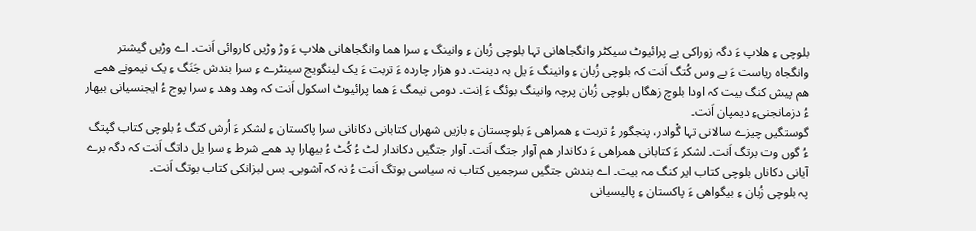بلوچی ءِ ھلاپ ءَ دگہ زوراکی یے پرائیوٹ سیکٹر وانگجاھانی تہا بلوچی زُبان ءِ وانینگ ءِ سرا ھما وانگجاھانی ھلاپ ءَ وڑ وڑیں کاروائی اَنت۔ اے وڑیں گیشتر وانگجاہ ریاست ءَ بے وس کُتگ اَنت کہ بلوچی زُبان ءِ وانینگ ءَ یل بہ دینت۔ دو ھزار چاردہ ءَ تربت ءَ یک لینگویج سینٹرے ءِ سرا بندش جَنَگ ءِ یک نیمونے ھمے ھم پیش کنگ بیت کہ اودا بلوچ زھگاں بلوچی زُبان پرچہ وانینگ بوئگ ءَ اِنت۔ دومی نیمگ ءَ ھما پرائیوٹ اسکول اَنت کہ وھد وھد ءِ سرا پوج ءُ ایجنسیانی بیھار ءُ دزمانجنیءِ دیمپان اَنت۔
گوستگیں چیزے سالانی تہا گْوادر، پنجگور ءُ تربت ءِ ھمراھی ءَ بلوچستان ءِ بازیں شھراں کتابانی دکانانی سرا پاکستان ءِ لشکر ءَ اُرش کتگ ءُ بلوچی کتاب گپتگ ءُ گوں وت برتگ اَنت۔ لشکر ءَ کتابانی ھمراھی ءَ دکاندار ھم آوار جتگ اَنت۔ آوار جتگیں دکاندار لٹ ءُ کُٹ ءُ بیھارا پد ھمے شرط ءِ سرا یل داتگ اَنت کہ دگہ برے آیانی دکاناں بلوچی کتاب ایر کنگ مہ بیت۔ اے بندش جتگیں سرجمیں کتاب نہ سیاسی بوتگ اَنت ءُ نہ کہ آشوبی۔ بس لبزانکی کتاب بوتگ اَنت۔
پہ بلوچی زُبان ءِ بیگواھی ءَ پاکستان ءِ پالیسیانی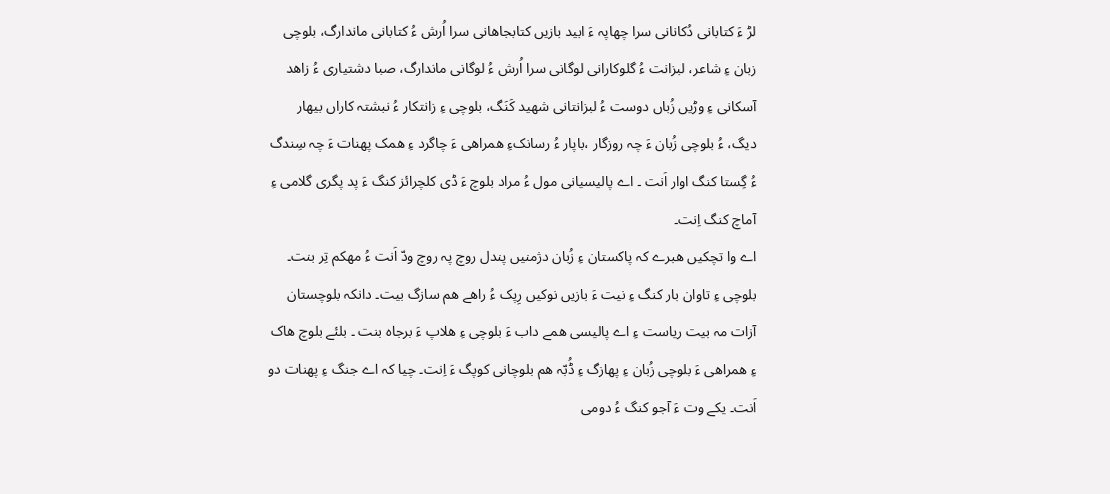لڑ ءَ کتابانی دُکانانی سرا چھاپہ ءَ ابید بازیں کتابجاھانی سرا اُرش ءُ کتابانی ماندارگ، بلوچی زبان ءِ شاعر، لبزانت ءُ گلوکارانی لوگانی سرا اُرش ءُ لوگانی ماندارگ، صبا دشتیاری ءُ زاھد آسکانی ءِ وڑیں زُباں دوست ءُ لبزانتانی شھید کَنَگ، بلوچی ءِ زانتکار ءُ نبشتہ کاراں بیھار دیگ، ءُ بلوچی زُبان ءَ چہ روزگار ،باپار ءُ رسانکءِ ھمراھی ءَ چاگرد ءِ ھمک پھنات ءَ چہ سِندگ ءُ گِستا کنگ اوار اَنت ۔ اے پالیسیانی مول ءُ مراد بلوچ ءَ ڈی کلچرائز کنگ ءَ پد پگری گلامی ءِ آماچ کنگ اِنت۔
اے وا تچکیں ھبرے کہ پاکستان ءِ زُبان دژمنیں پندل روچ پہ روچ ودّ اَنت ءُ مھکم تِر بنت۔ بلوچی ءِ تاوان بار کنگ ءِ نیت ءَ بازیں نوکیں رِپک ءُ راھے ھم سازگ بیت۔ دانکہ بلوچستان آزات مہ بیت ریاست ءِ اے پالیسی ھمے داب ءَ بلوچی ءِ ھلاپ ءَ برجاہ بنت ۔ بلئے بلوچ ھاک ءِ ھمراھی ءَ بلوچی زُبان ءِ پھازگ ءِ ڈُبّہ ھم بلوچانی کوپگ ءَ اِنت۔ چیا کہ اے جنگ ءِ پھنات دو اَنت۔ یکے وت ءَ آجو کنگ ءُ دومی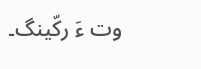وت ءَ رکّینگ۔